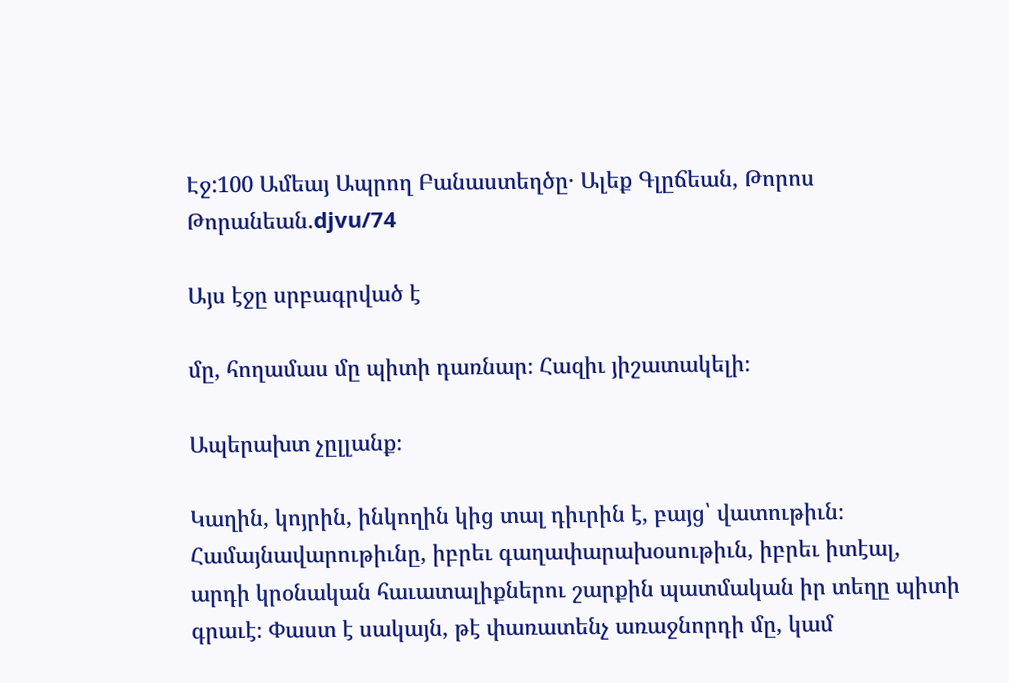Էջ:100 Ամեայ Ապրող Բանաստեղծը․ Ալեք Գլըճեան, Թորոս Թորանեան.djvu/74

Այս էջը սրբագրված է

մը, հողամաս մը պիտի դառնար։ Հազիւ յիշատակելի։

Ապերախտ չըլլանք։

Կաղին, կոյրին, ինկողին կից տալ դիւրին է, բայց՝ վատութիւն։ Համայնավարութիւնը, իբրեւ գաղափարախօսութիւն, իբրեւ իտէալ, արդի կրօնական հաւատալիքներու շարքին պատմական իր տեղը պիտի գրաւէ։ Փաստ է սակայն, թէ փառատենչ առաջնորդի մը, կամ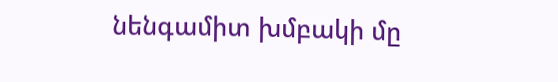նենգամիտ խմբակի մը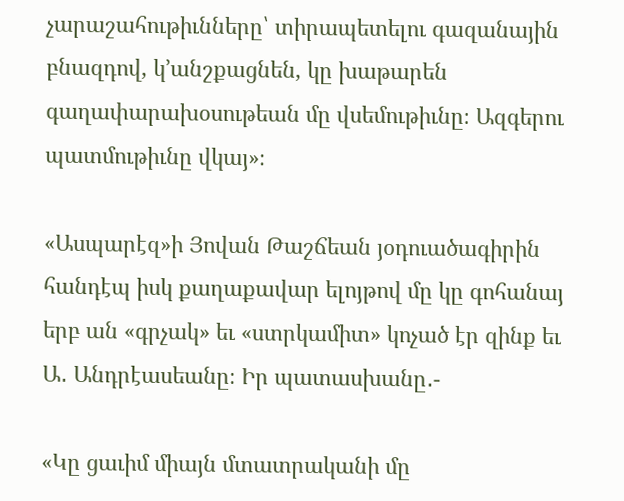չարաշահութիւնները՝ տիրապետելու գազանային բնազդով, կ՚անշքացնեն, կը խաթարեն գաղափարախօսութեան մը վսեմութիւնը։ Ազգերու պատմութիւնը վկայ»։

«Ասպարէզ»ի Յովան Թաշճեան յօդուածագիրին հանդէպ իսկ քաղաքավար ելոյթով մը կը գոհանայ երբ ան «գրչակ» եւ «ստրկամիտ» կոչած էր զինք եւ Ա․ Անդրէասեանը։ Իր պատասխանը․-

«Կը ցաւիմ միայն մտատրականի մը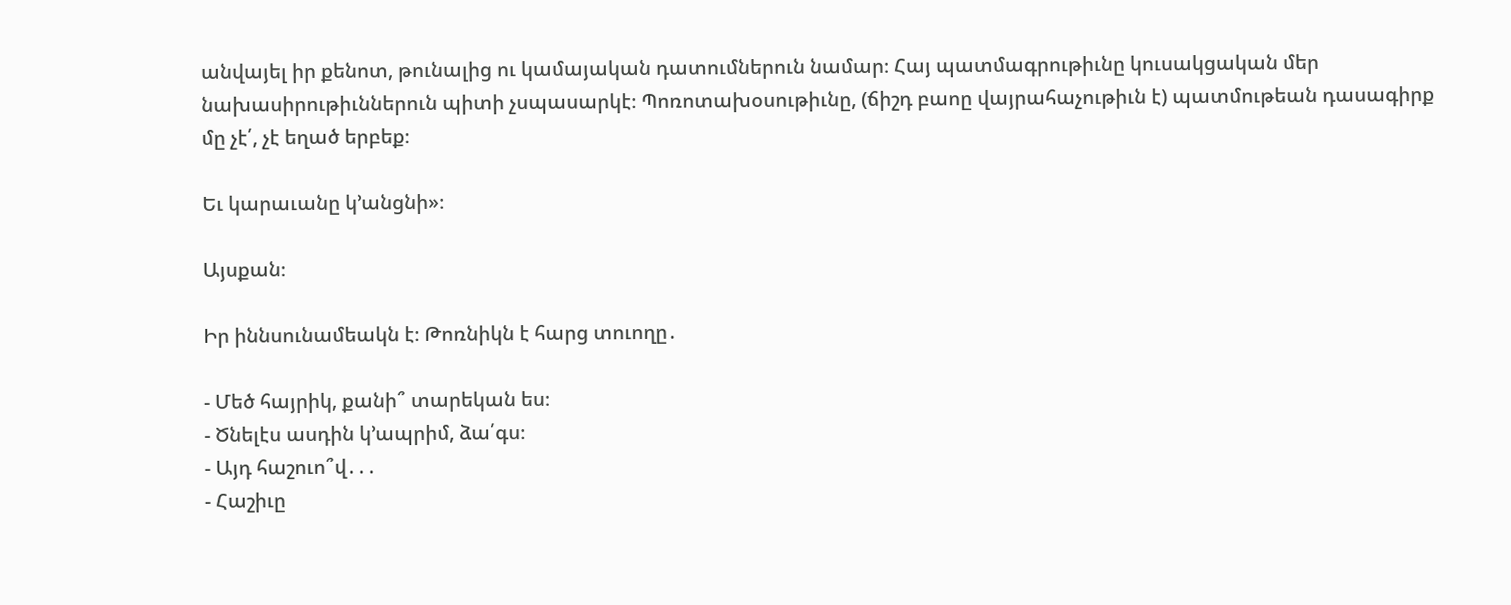անվայել իր քենոտ, թունալից ու կամայական դատումներուն նամար։ Հայ պատմագրութիւնը կուսակցական մեր նախասիրութիւններուն պիտի չսպասարկէ։ Պոռոտախօսութիւնը, (ճիշդ բաոը վայրահաչութիւն է) պատմութեան դասագիրք մը չէ՛, չէ եղած երբեք։

Եւ կարաւանը կ՚անցնի»։

Այսքան։

Իր իննսունամեակն է։ Թոռնիկն է հարց տուողը․

- Մեծ հայրիկ, քանի՞ տարեկան ես։
- Ծնելէս ասդին կ՚ապրիմ, ձա՛գս։
- Այդ հաշուո՞վ․․․
- Հաշիւը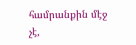համրանքին մէջ չէ,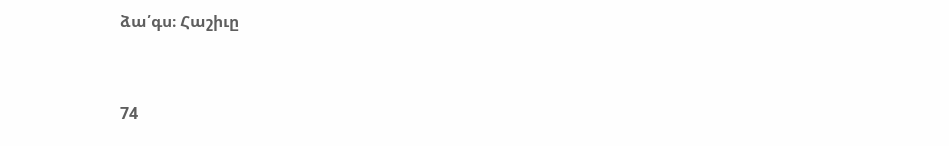ձա՛գս։ Հաշիւը


74